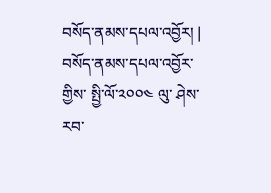བསོད་ནམས་དཔལ་འབྱོར། |
བསོད་ནམས་དཔལ་འབྱོར་གྱིས་ སྤྱི་ལོ་༢༠༠༤ ལུ་ ཤེས་རབ་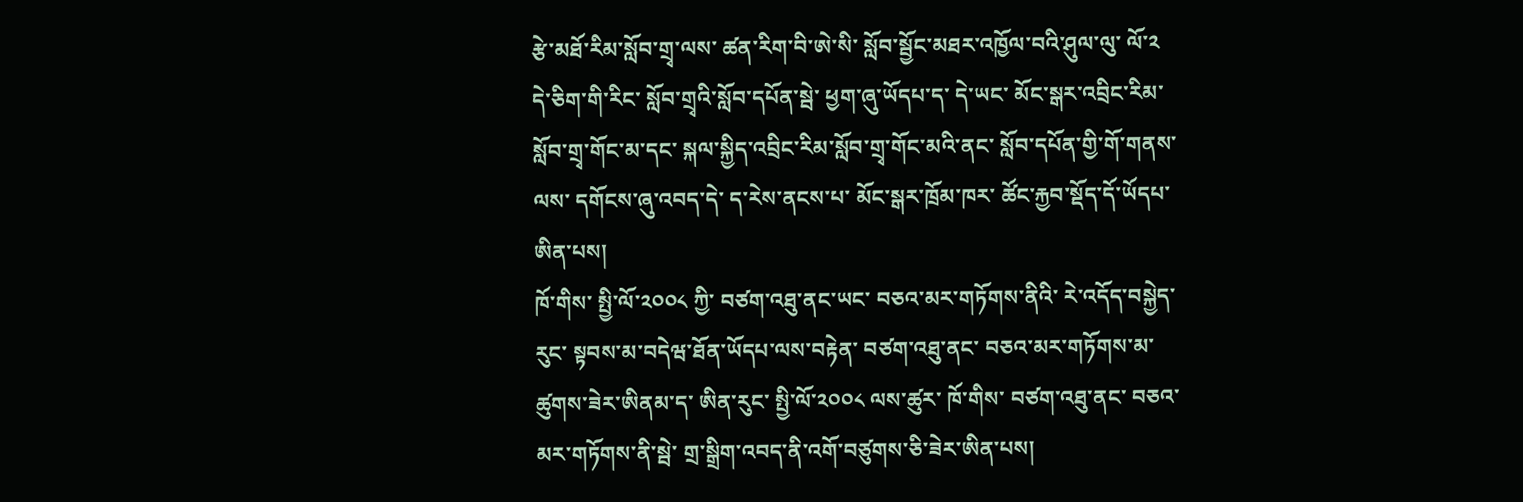རྩེ་མཐོ་རིམ་སློབ་གྲྭ་ལས་ ཚན་རིག་བི་ཨེ་སི་ སློབ་སྦྱོང་མཐར་འཁྱོལ་བའི་ཤུལ་ལུ་ ལོ་༢ དེ་ཅིག་གི་རིང་ སློབ་གྲྭའི་སློབ་དཔོན་སྦེ་ ཕྱག་ཞུ་ཡོདཔ་ད་ དེ་ཡང་ མོང་སྒར་འབྲིང་རིམ་སློབ་གྲྭ་གོང་མ་དང་ སྐལ་སྐྱིད་འབྲིང་རིམ་སློབ་གྲྭ་གོང་མའི་ནང་ སློབ་དཔོན་གྱི་གོ་གནས་ལས་ དགོངས་ཞུ་འབད་དེ་ ད་རེས་ནངས་པ་ མོང་སྒར་ཁྲོམ་ཁར་ ཚོང་རྐྱབ་སྡོད་དོ་ཡོདཔ་ཨིན་པས།
ཁོ་གིས་ སྤྱི་ལོ་༢༠༠༨ ཀྱི་ བཙག་འཐུ་ནང་ཡང་ བཅའ་མར་གཏོགས་ནིའི་ རེ་འདོད་བསྐྱེད་རུང་ སྟབས་མ་བདེཝ་ཐོན་ཡོདཔ་ལས་བརྟེན་ བཙག་འཐུ་ནང་ བཅའ་མར་གཏོགས་མ་ཚུགས་ཟེར་ཨིནམ་ད་ ཨིན་རུང་ སྤྱི་ལོ་༢༠༠༨ ལས་ཚུར་ ཁོ་གིས་ བཙག་འཐུ་ནང་ བཅའ་མར་གཏོགས་ནི་སྦེ་ གྲ་སྒྲིག་འབད་ནི་འགོ་བཙུགས་ཅི་ཟེར་ཨིན་པས།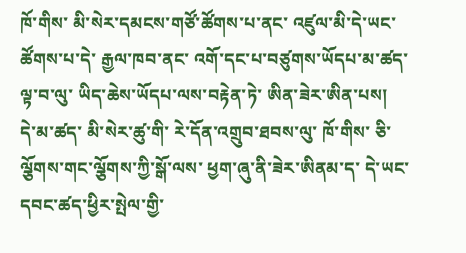ཁོ་གིས་ མི་སེར་དམངས་གཙོ་ཚོགས་པ་ནང་ འཛུལ་མི་དེ་ཡང་ ཚོགས་པ་དེ་ རྒྱལ་ཁབ་ནང་ འགོ་དང་པ་བཙུགས་ཡོདཔ་མ་ཚད་ ལྟ་བ་ལུ་ ཡིད་ཆེས་ཡོདཔ་ལས་བརྟེན་ཏེ་ ཨིན་ཟེར་ཨིན་པས།
དེ་མ་ཚད་ མི་སེར་ཚུ་གི་ རེ་དོན་འགྲུབ་ཐབས་ལུ་ ཁོ་གིས་ ཅི་ལྕོགས་གང་ལྕོགས་ཀྱི་སྒོ་ལས་ ཕྱག་ཞུ་ནི་ཟེར་ཨིནམ་ད་ དེ་ཡང་ དབང་ཚད་ཕྱིར་སྤེལ་གྱི་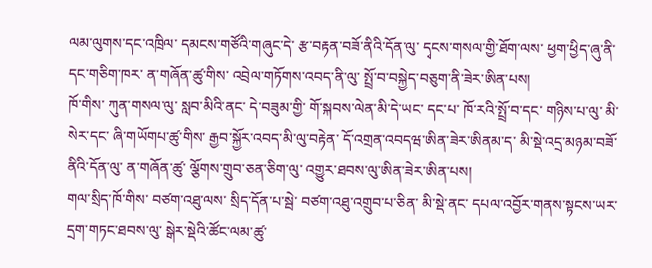ལམ་ལུགས་དང་འཁྲིལ་ དམངས་གཙོའི་གཞུང་དེ་ རྩ་བརྟན་བཟོ་ནིའི་དོན་ལུ་ དྭངས་གསལ་གྱི་ཐོག་ལས་ ཕྱག་ཕྱིད་ཞུ་ནི་དང་གཅིག་ཁར་ ན་གཞོན་ཚུ་གིས་ འབྲེལ་གཏོགས་འབད་ནི་ལུ་ སྤྲོ་བ་བསྐྱེད་བཅུག་ནི་ཟེར་ཨིན་པས།
ཁོ་གིས་ ཀུན་གསལ་ལུ་ སླབ་མིའི་ནང་ དེ་བཟུམ་གྱི་ གོ་སྐབས་ལེན་མི་དེ་ཡང་ དང་པ་ ཁོ་རའི་སྤྲོ་བ་དང་ གཉིས་པ་ལུ་ མི་སེར་དང་ ཞི་གཡོགཔ་ཚུ་གིས་ རྒྱབ་སྐྱོར་འབད་མི་ལུ་བརྟེན་ དོ་འགྲན་འབདཝ་ཨིན་ཟེར་ཨིནམ་ད་ མི་སྡེ་འདྲ་མཉམ་བཟོ་ནིའི་དོན་ལུ་ ན་གཞོན་ཚུ་ ལྕོགས་གྲུབ་ཅན་ཅིག་ལུ་ འགྱུར་ཐབས་ལུ་ཨིན་ཟེར་ཨིན་པས།
གལ་སྲིད་ཁོ་གིས་ བཙག་འཐུ་ལས་ སྲིད་དོན་པ་སྦེ་ བཙག་འཐུ་འགྲུབ་པ་ཅིན་ མི་སྡེ་ནང་ དཔལ་འབྱོར་གནས་སྟངས་ཡར་དྲག་གཏང་ཐབས་ལུ་ སྒེར་སྡེའི་ཚོང་ལམ་ཚུ་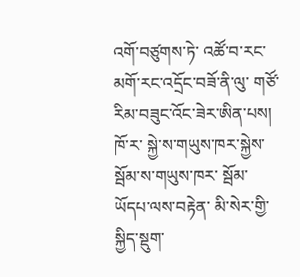འགོ་བཙུགས་ཏེ་ འཚོ་བ་རང་མགོ་རང་འདྲོང་བཟོ་ནི་ལུ་ གཙོ་རིམ་བཟུང་འོང་ཟེར་ཨིན་པས།
ཁོ་ར་ སྐྱེ་ས་གཡུས་ཁར་སྐྱེས་ སྦོམ་ས་གཡུས་ཁར་ སྦོམ་ཡོདཔ་ལས་བརྟེན་ མི་སེར་གྱི་སྐྱིད་སྡུག་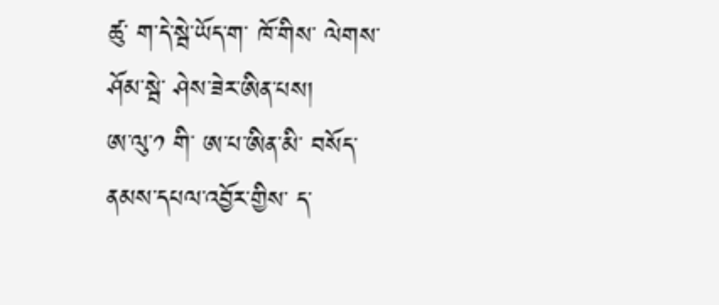ཚུ་ ག་དེ་སྦེ་ཡོད་ག་ ཁོ་གིས་ ལེགས་ཤོམ་སྦེ་ ཤེས་ཟེར་ཨིན་པས།
ཨ་ལུ་༡ གི་ ཨ་པ་ཨིན་མི་ བསོད་ནམས་དཔལ་འབྱོར་གྱིས་ ད་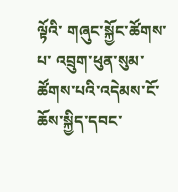ལྟོའི་ གཞུང་སྐྱོང་ཚོགས་པ་ འབྲུག་ཕུན་སུམ་ཚོགས་པའི་འདེམས་ངོ་ ཆོས་སྐྱིད་དབང་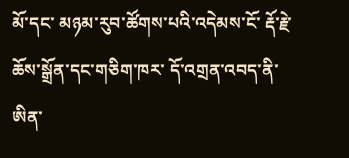མོ་དང་ མཉམ་རུབ་ཚོགས་པའི་འདེམས་ངོ་ རྡོ་རྗེ་ཆོས་སྒྲོན་དང་གཅིག་ཁར་ དོ་འགྲན་འབད་ནི་ཨིན་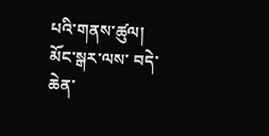པའི་གནས་ཚུལ།
མོང་སྒར་ལས་ བདེ་ཆེན་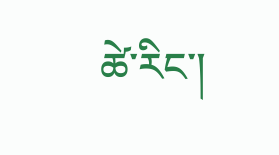ཚེ་རིང་།